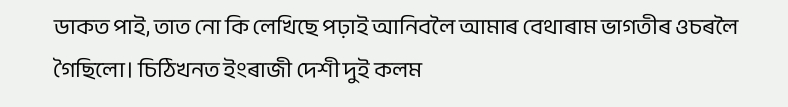ডাকত পাই, তাত নো কি লেখিছে পঢ়াই আনিবলৈ আমাৰ বেথাৰাম ভাগতীৰ ওচৰলৈ গৈছিলো। চিঠিখনত ইংৰাজী দেশী দুই কলম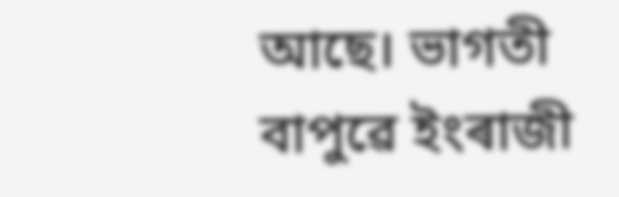আছে। ভাগতী বাপুৱে ইংৰাজী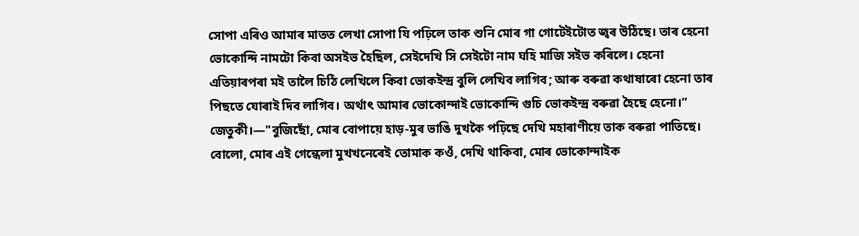সোপা এৰিও আমাৰ মাতত লেখা সোপা যি পঢ়িলে তাক শুনি মোৰ গা গোটেইটোত জ্বৰ উঠিছে। তাৰ হেনো ভোকোন্দি নামটো কিবা অসইভ হৈছিল, সেইদেখি সি সেইটো নাম ঘহি মাজি সইভ কৰিলে। হেনো এতিয়াৰপৰা মই তালৈ চিঠি লেখিলে কিবা ভোকইন্দ্ৰ বুলি লেখিব লাগিব; আৰু বৰুৱা কথাষাৰো হেনো তাৰ পিছতে যোৰাই দিব লাগিব। অৰ্থাৎ আমাৰ ভোকোন্দাই ভোকোন্দি গুচি ভোকইন্দ্ৰ বৰুৱা হৈছে হেনো।”
জেতুকী।—"বুজিছোঁ, মোৰ বোপায়ে হাড়-মুৰ ভাঙি দুখকৈ পঢ়িছে দেখি মহাৰাণীয়ে তাক বৰুৱা পাতিছে। বোলো, মোৰ এই গেন্ধেলা মুখখনেৰেই তোমাক কওঁ, দেখি থাকিবা, মোৰ ভোকোন্দাইক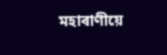মহাৰাণীয়ে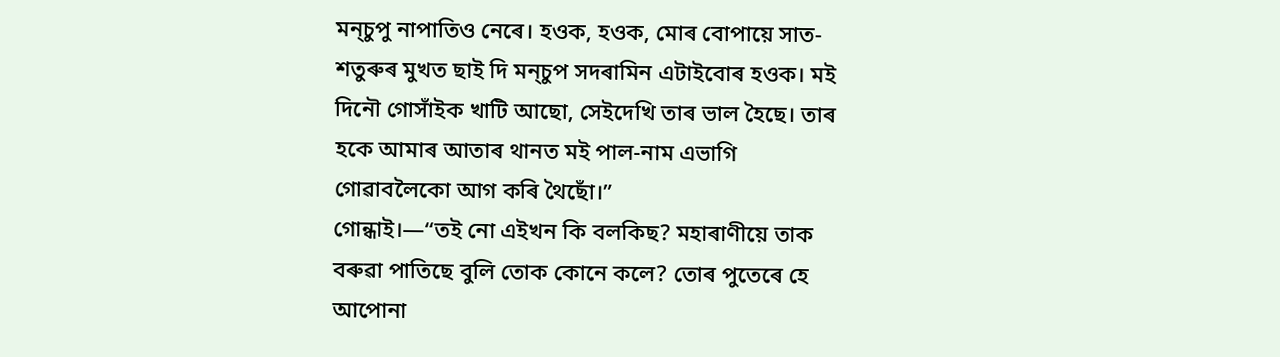মন্চুপু নাপাতিও নেৰে। হওক, হওক, মোৰ বোপায়ে সাত-শতুৰুৰ মুখত ছাই দি মন্চুপ সদৰামিন এটাইবোৰ হওক। মই দিনৌ গোসাঁইক খাটি আছো, সেইদেখি তাৰ ভাল হৈছে। তাৰ হকে আমাৰ আতাৰ থানত মই পাল-নাম এভাগি গোৱাবলৈকো আগ কৰি থৈছোঁ।”
গোন্ধাই।—“তই নো এইখন কি বলকিছ? মহাৰাণীয়ে তাক বৰুৱা পাতিছে বুলি তোক কোনে কলে? তোৰ পুতেৰে হে আপোনা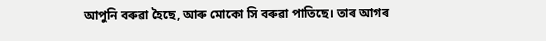আপুনি বৰুৱা হৈছে, আৰু মোকো সি বৰুৱা পাতিছে। তাৰ আগৰ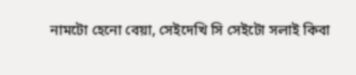নামটো হেনো বেয়া, সেইদেখি সি সেইটো সলাই কিবা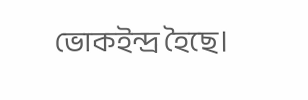ভোকইন্দ্ৰ হৈছে।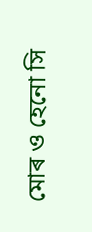মোৰ ও হেনো সি